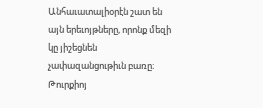Անհաւատալիօրէն շատ են այն երեւոյթները, որոնք մեզի կը յիշեցնեն չափազանցութիւն բառը։ Թուրքիոյ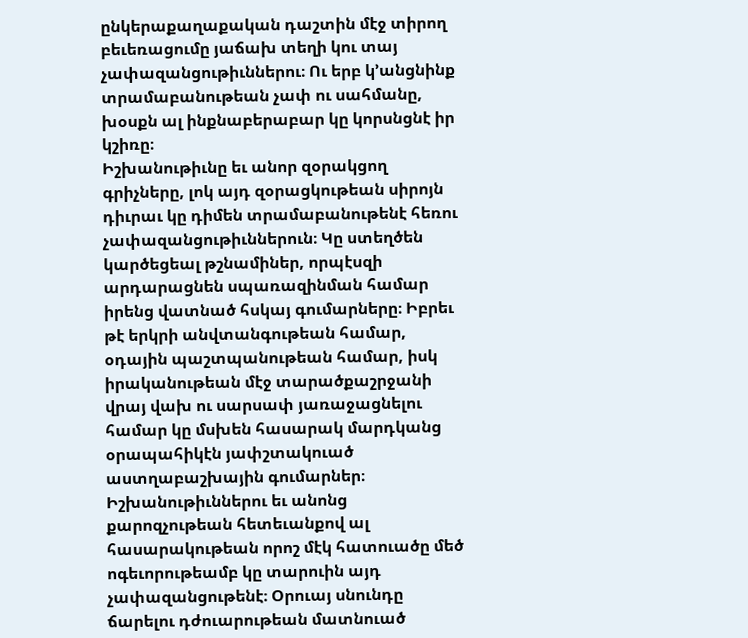ընկերաքաղաքական դաշտին մէջ տիրող բեւեռացումը յաճախ տեղի կու տայ չափազանցութիւններու։ Ու երբ կ՚անցնինք տրամաբանութեան չափ ու սահմանը, խօսքն ալ ինքնաբերաբար կը կորսնցնէ իր կշիռը։
Իշխանութիւնը եւ անոր զօրակցող գրիչները, լոկ այդ զօրացկութեան սիրոյն դիւրաւ կը դիմեն տրամաբանութենէ հեռու չափազանցութիւններուն։ Կը ստեղծեն կարծեցեալ թշնամիներ, որպէսզի արդարացնեն սպառազինման համար իրենց վատնած հսկայ գումարները։ Իբրեւ թէ երկրի անվտանգութեան համար, օդային պաշտպանութեան համար, իսկ իրականութեան մէջ տարածքաշրջանի վրայ վախ ու սարսափ յառաջացնելու համար կը մսխեն հասարակ մարդկանց օրապահիկէն յափշտակուած աստղաբաշխային գումարներ։
Իշխանութիւններու եւ անոնց քարոզչութեան հետեւանքով ալ հասարակութեան որոշ մէկ հատուածը մեծ ոգեւորութեամբ կը տարուին այդ չափազանցութենէ։ Օրուայ սնունդը ճարելու դժուարութեան մատնուած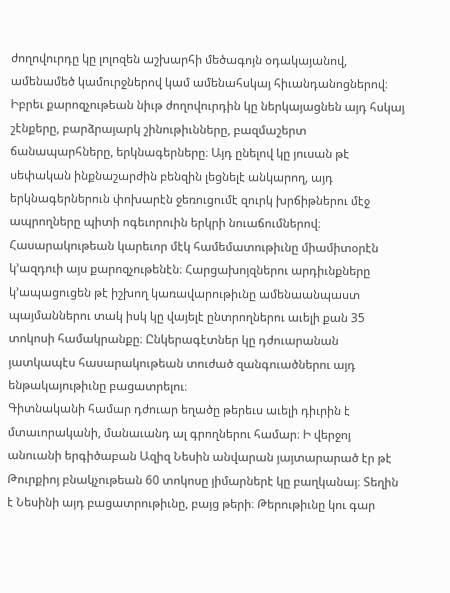ժողովուրդը կը լոլոզեն աշխարհի մեծագոյն օդակայանով, ամենամեծ կամուրջներով կամ ամենահսկայ հիւանդանոցներով։ Իբրեւ քարոզչութեան նիւթ ժողովուրդին կը ներկայացնեն այդ հսկայ շէնքերը, բարձրայարկ շինութիւնները, բազմաշերտ ճանապարհները, երկնագերները։ Այդ ընելով կը յուսան թէ սեփական ինքնաշարժին բենզին լեցնելէ անկարող, այդ երկնագերներուն փոխարէն ջեռուցումէ զուրկ խրճիթներու մէջ ապրողները պիտի ոգեւորուին երկրի նուաճումներով։
Հասարակութեան կարեւոր մէկ համեմատութիւնը միամիտօրէն կ՚ազդուի այս քարոզչութենէն։ Հարցախոյզներու արդիւնքները կ՚ապացուցեն թէ իշխող կառավարութիւնը ամենաանպաստ պայմաններու տակ իսկ կը վայելէ ընտրողներու աւելի քան 35 տոկոսի համակրանքը։ Ընկերագէտներ կը դժուարանան յատկապէս հասարակութեան տուժած զանգուածներու այդ ենթակայութիւնը բացատրելու։
Գիտնականի համար դժուար եղածը թերեւս աւելի դիւրին է մտաւորականի, մանաւանդ ալ գրողներու համար։ Ի վերջոյ անուանի երգիծաբան Ազիզ Նեսին անվարան յայտարարած էր թէ Թուրքիոյ բնակչութեան 60 տոկոսը յիմարներէ կը բաղկանայ։ Տեղին է Նեսինի այդ բացատրութիւնը, բայց թերի։ Թերութիւնը կու գար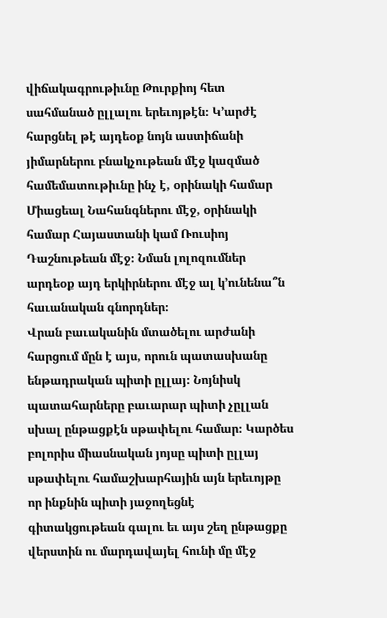վիճակագրութիւնը Թուրքիոյ հետ սահմանած ըլլալու երեւոյթէն։ Կ՚արժէ հարցնել թէ այդեօք նոյն աստիճանի յիմարներու բնակչութեան մէջ կազմած համեմատութիւնը ինչ է, օրինակի համար Միացեալ Նահանգներու մէջ, օրինակի համար Հայաստանի կամ Ռուսիոյ Դաշնութեան մէջ։ Նման լոլոզումներ արդեօք այդ երկիրներու մէջ ալ կ՚ունենա՞ն հաւանական գնորդներ։
Վրան բաւականին մտածելու արժանի հարցում մըն է այս, որուն պատասխանը ենթադրական պիտի ըլլայ։ Նոյնիսկ պատահարները բաւարար պիտի չըլլան սխալ ընթացքէն սթափելու համար։ Կարծես բոլորիս միասնական յոյսը պիտի ըլլայ սթափելու համաշխարհային այն երեւոյթը որ ինքնին պիտի յաջողեցնէ գիտակցութեան գալու եւ այս շեղ ընթացքը վերստին ու մարդավայել հունի մը մէջ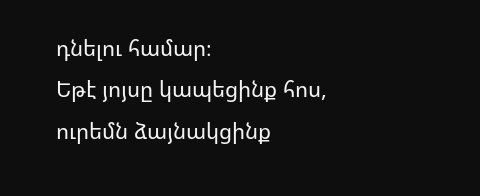դնելու համար։
Եթէ յոյսը կապեցինք հոս, ուրեմն ձայնակցինք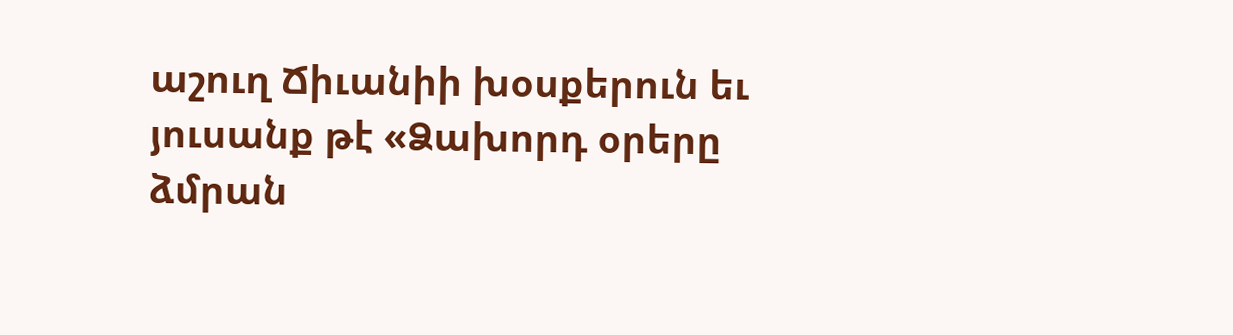աշուղ Ճիւանիի խօսքերուն եւ յուսանք թէ «Ձախորդ օրերը ձմրան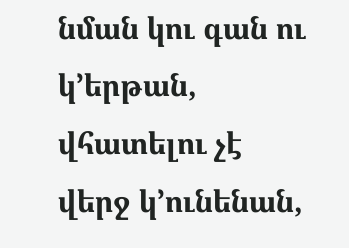նման կու գան ու կ՚երթան, վհատելու չէ վերջ կ՚ունենան,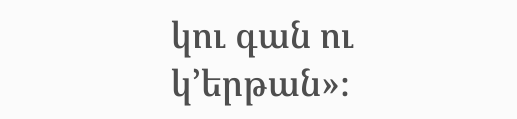կու գան ու կ՚երթան»։